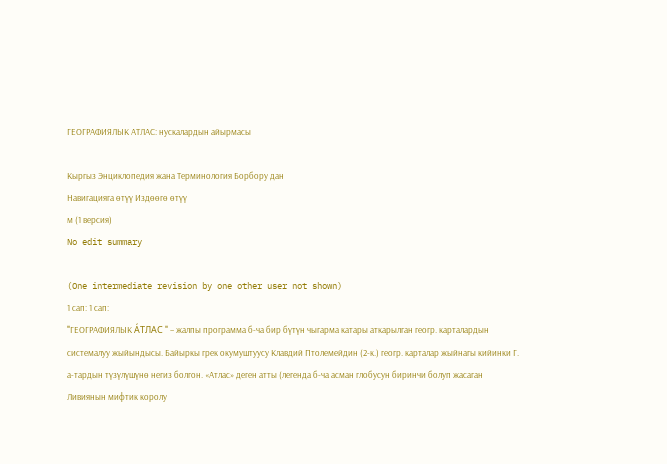ГЕОГРАФИЯЛЫК АТЛАС: нускалардын айырмасы

Кыргыз Энциклопедия жана Терминология Борбору дан
Навигацияга өтүү Издөөгө өтүү
м (1 версия)
No edit summary

(One intermediate revision by one other user not shown)
1 сап: 1 сап:
'''ГЕОГРАФИЯЛЫК А́ТЛАС ''' – жалпы программа б-ча бир бүтүн чыгарма катары аткарылган геогр. карталардын системалуу жыйындысы. Байыркы грек окумуштуусу Клавдий Птолемейдин (2-к.) геогр. карталар жыйнагы кийинки Г. а-тардын түзүлүшүнө негиз болгон. «Атлас» деген атты (легенда б-ча асман глобусун биринчи болуп жасаган Ливиянын мифтик королу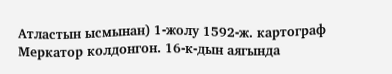Атластын ысмынан) 1-жолу 1592-ж. картограф Меркатор колдонгон. 16-к-дын аягында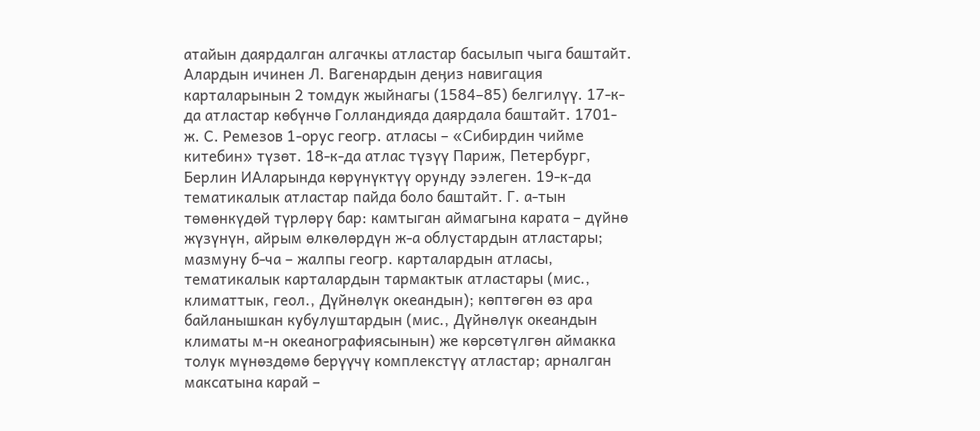атайын даярдалган алгачкы атластар басылып чыга баштайт. Алардын ичинен Л. Вагенардын деӊиз навигация карталарынын 2 томдук жыйнагы (1584–85) белгилүү. 17-к-да атластар көбүнчө Голландияда даярдала баштайт. 1701-ж. С. Ремезов 1-орус геогр. атласы – «Сибирдин чийме китебин» түзөт. 18-к-да атлас түзүү Париж, Петербург, Берлин ИАларында көрүнүктүү орунду ээлеген. 19-к-да тематикалык атластар пайда боло баштайт. Г. а-тын төмөнкүдөй түрлөрү бар: камтыган аймагына карата – дүйнө жүзүнүн, айрым өлкөлөрдүн ж-а облустардын атластары; мазмуну б-ча – жалпы геогр. карталардын атласы, тематикалык карталардын тармактык атластары (мис., климаттык, геол., Дүйнөлүк океандын); көптөгөн өз ара байланышкан кубулуштардын (мис., Дүйнөлүк океандын климаты м-н океанографиясынын) же көрсөтүлгөн аймакка толук мүнөздөмө берүүчү комплекстүү атластар; арналган максатына карай –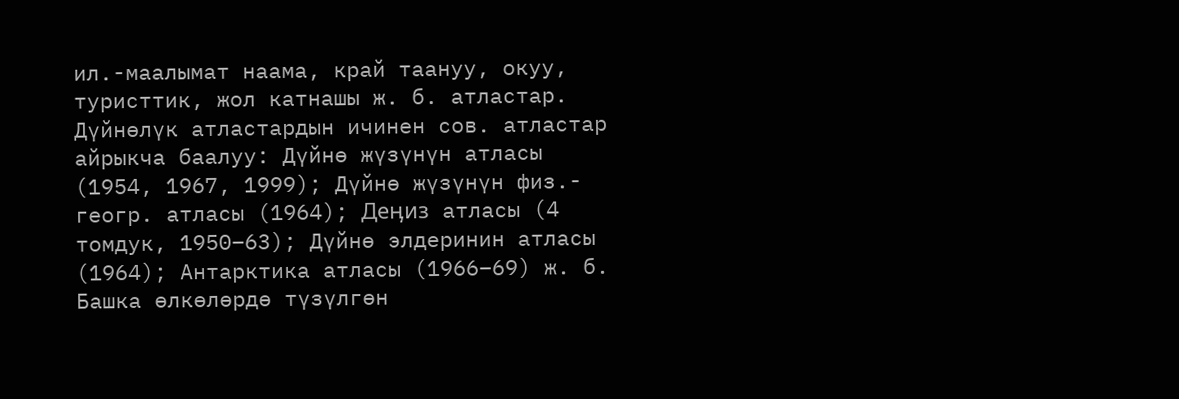ил.-маалымат наама, край таануу, окуу, туристтик, жол катнашы ж. б. атластар. Дүйнөлүк атластардын ичинен сов. атластар айрыкча баалуу: Дүйнө жүзүнүн атласы (1954, 1967, 1999); Дүйнө жүзүнүн физ.- геогр. атласы (1964); Деӊиз атласы (4 томдук, 1950–63); Дүйнө элдеринин атласы (1964); Антарктика атласы (1966–69) ж. б. Башка өлкөлөрдө түзүлгөн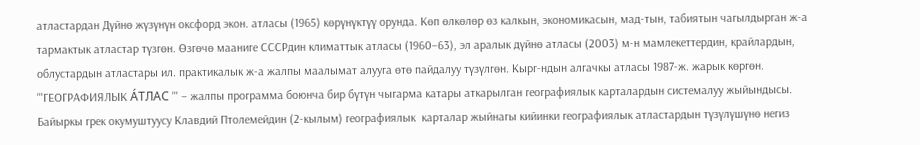атластардан Дүйнө жүзүнүн оксфорд экон. атласы (1965) көрүнүктүү орунда. Көп өлкөлөр өз калкын, экономикасын, мад-тын, табиятын чагылдырган ж-а тармактык атластар түзгөн. Өзгөчө мааниге СССРдин климаттык атласы (1960–63), эл аралык дүйнө атласы (2003) м-н мамлекеттердин, крайлардын, облустардын атластары ил. практикалык ж-а жалпы маалымат алууга өтө пайдалуу түзүлгөн. Кырг-ндын алгачкы атласы 1987-ж. жарык көргөн.
'''ГЕОГРАФИЯЛЫК А́ТЛАС ''' – жалпы программа боюнча бир бүтүн чыгарма катары аткарылган географиялык карталардын системалуу жыйындысы. Байыркы грек окумуштуусу Клавдий Птолемейдин (2-кылым) географиялык  карталар жыйнагы кийинки географиялык атластардын түзүлүшүнө негиз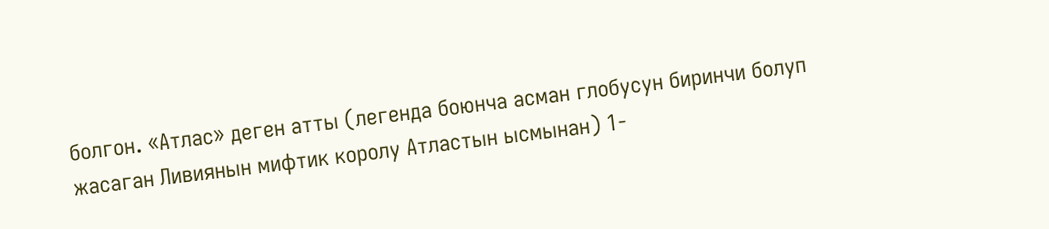болгон. «Атлас» деген атты (легенда боюнча асман глобусун биринчи болуп жасаган Ливиянын мифтик королу Атластын ысмынан) 1-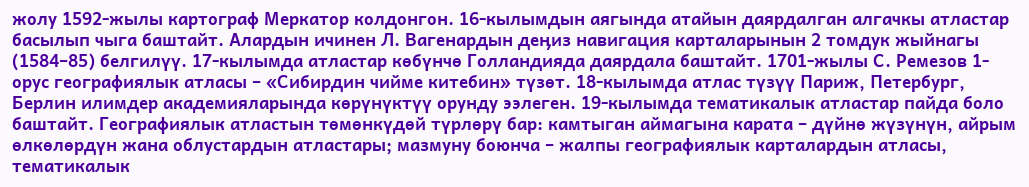жолу 1592-жылы картограф Меркатор колдонгон. 16-кылымдын аягында атайын даярдалган алгачкы атластар басылып чыга баштайт. Алардын ичинен Л. Вагенардын деӊиз навигация карталарынын 2 томдук жыйнагы (1584–85) белгилүү. 17-кылымда атластар көбүнчө Голландияда даярдала баштайт. 1701-жылы С. Ремезов 1-орус географиялык атласы – «Сибирдин чийме китебин» түзөт. 18-кылымда атлас түзүү Париж, Петербург, Берлин илимдер академияларында көрүнүктүү орунду ээлеген. 19-кылымда тематикалык атластар пайда боло баштайт. Географиялык атластын төмөнкүдөй түрлөрү бар: камтыган аймагына карата – дүйнө жүзүнүн, айрым өлкөлөрдүн жана облустардын атластары; мазмуну боюнча – жалпы географиялык карталардын атласы, тематикалык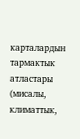карталардын тармактык атластары (мисалы, климаттык,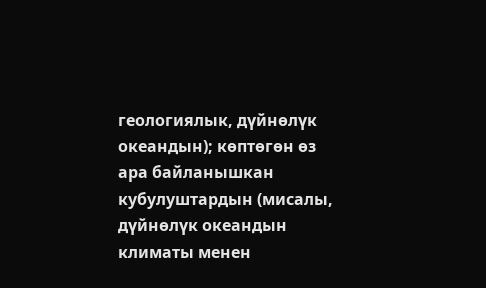геологиялык, дүйнөлүк океандын); көптөгөн өз ара байланышкан кубулуштардын (мисалы, дүйнөлүк океандын климаты менен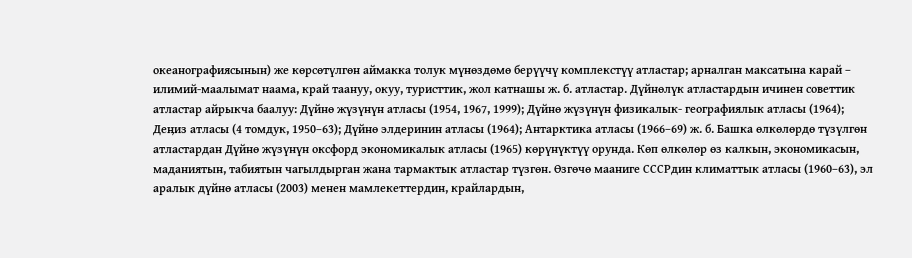океанографиясынын) же көрсөтүлгөн аймакка толук мүнөздөмө берүүчү комплекстүү атластар; арналган максатына карай – илимий-маалымат наама, край таануу, окуу, туристтик, жол катнашы ж. б. атластар. Дүйнөлүк атластардын ичинен советтик атластар айрыкча баалуу: Дүйнө жүзүнүн атласы (1954, 1967, 1999); Дүйнө жүзүнүн физикалык- географиялык атласы (1964); Деӊиз атласы (4 томдук, 1950–63); Дүйнө элдеринин атласы (1964); Антарктика атласы (1966–69) ж. б. Башка өлкөлөрдө түзүлгөн атластардан Дүйнө жүзүнүн оксфорд экономикалык атласы (1965) көрүнүктүү орунда. Көп өлкөлөр өз калкын, экономикасын, маданиятын, табиятын чагылдырган жана тармактык атластар түзгөн. Өзгөчө мааниге СССРдин климаттык атласы (1960–63), эл аралык дүйнө атласы (2003) менен мамлекеттердин, крайлардын,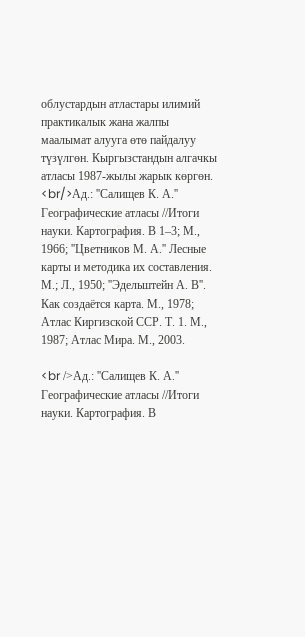облустардын атластары илимий практикалык жана жалпы маалымат алууга өтө пайдалуу түзүлгөн. Кыргызстандын алгачкы атласы 1987-жылы жарык көргөн.
<br/>Ад.: ''Салищев К. А.'' Географические атласы //Итоги науки. Картография. В 1–3; М., 1966; ''Цветников М. А.'' Лесные карты и методика их составления. М.; Л., 1950; ''Эдельштейн А. В''. Как создаётся карта. М., 1978; Атлас Киргизской ССР. Т. 1. М., 1987; Атлас Мира. М., 2003.

<br />Ад.: ''Салищев К. А.'' Географические атласы //Итоги науки. Картография. В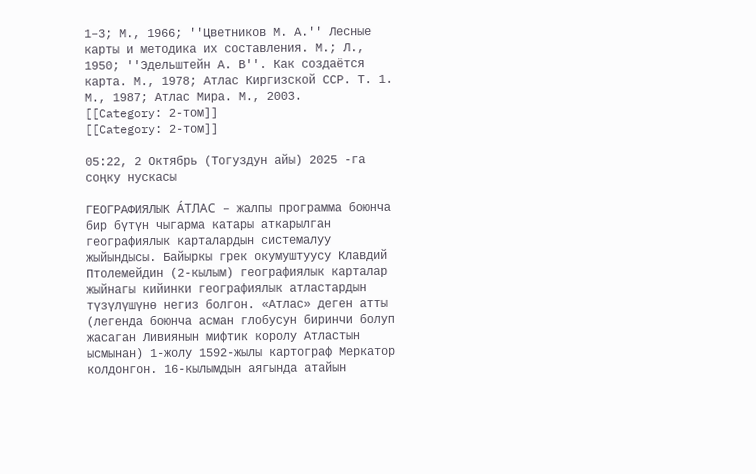1–3; М., 1966; ''Цветников М. А.'' Лесные карты и методика их составления. М.; Л., 1950; ''Эдельштейн А. В''. Как создаётся карта. М., 1978; Атлас Киргизской ССР. Т. 1. М., 1987; Атлас Мира. М., 2003.
[[Category: 2-том]]
[[Category: 2-том]]

05:22, 2 Октябрь (Тогуздун айы) 2025 -га соңку нускасы

ГЕОГРАФИЯЛЫК А́ТЛАС – жалпы программа боюнча бир бүтүн чыгарма катары аткарылган географиялык карталардын системалуу жыйындысы. Байыркы грек окумуштуусу Клавдий Птолемейдин (2-кылым) географиялык карталар жыйнагы кийинки географиялык атластардын түзүлүшүнө негиз болгон. «Атлас» деген атты (легенда боюнча асман глобусун биринчи болуп жасаган Ливиянын мифтик королу Атластын ысмынан) 1-жолу 1592-жылы картограф Меркатор колдонгон. 16-кылымдын аягында атайын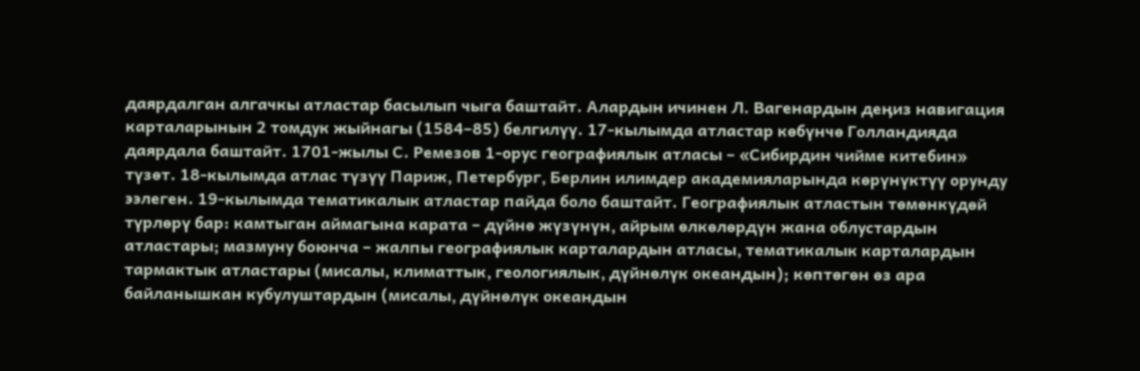даярдалган алгачкы атластар басылып чыга баштайт. Алардын ичинен Л. Вагенардын деӊиз навигация карталарынын 2 томдук жыйнагы (1584–85) белгилүү. 17-кылымда атластар көбүнчө Голландияда даярдала баштайт. 1701-жылы С. Ремезов 1-орус географиялык атласы – «Сибирдин чийме китебин» түзөт. 18-кылымда атлас түзүү Париж, Петербург, Берлин илимдер академияларында көрүнүктүү орунду ээлеген. 19-кылымда тематикалык атластар пайда боло баштайт. Географиялык атластын төмөнкүдөй түрлөрү бар: камтыган аймагына карата – дүйнө жүзүнүн, айрым өлкөлөрдүн жана облустардын атластары; мазмуну боюнча – жалпы географиялык карталардын атласы, тематикалык карталардын тармактык атластары (мисалы, климаттык, геологиялык, дүйнөлүк океандын); көптөгөн өз ара байланышкан кубулуштардын (мисалы, дүйнөлүк океандын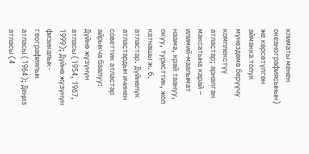климаты менен океанографиясынын) же көрсөтүлгөн аймакка толук мүнөздөмө берүүчү комплекстүү атластар; арналган максатына карай – илимий-маалымат наама, край таануу, окуу, туристтик, жол катнашы ж. б. атластар. Дүйнөлүк атластардын ичинен советтик атластар айрыкча баалуу: Дүйнө жүзүнүн атласы (1954, 1967, 1999); Дүйнө жүзүнүн физикалык- географиялык атласы (1964); Деӊиз атласы (4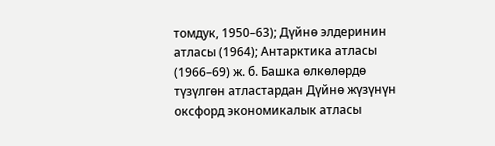томдук, 1950–63); Дүйнө элдеринин атласы (1964); Антарктика атласы (1966–69) ж. б. Башка өлкөлөрдө түзүлгөн атластардан Дүйнө жүзүнүн оксфорд экономикалык атласы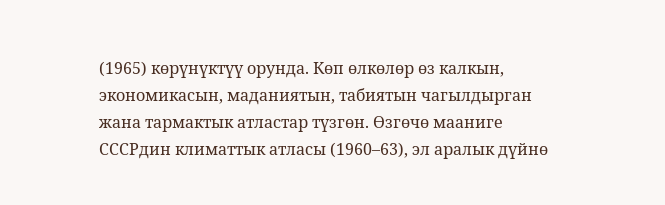(1965) көрүнүктүү орунда. Көп өлкөлөр өз калкын, экономикасын, маданиятын, табиятын чагылдырган жана тармактык атластар түзгөн. Өзгөчө мааниге СССРдин климаттык атласы (1960–63), эл аралык дүйнө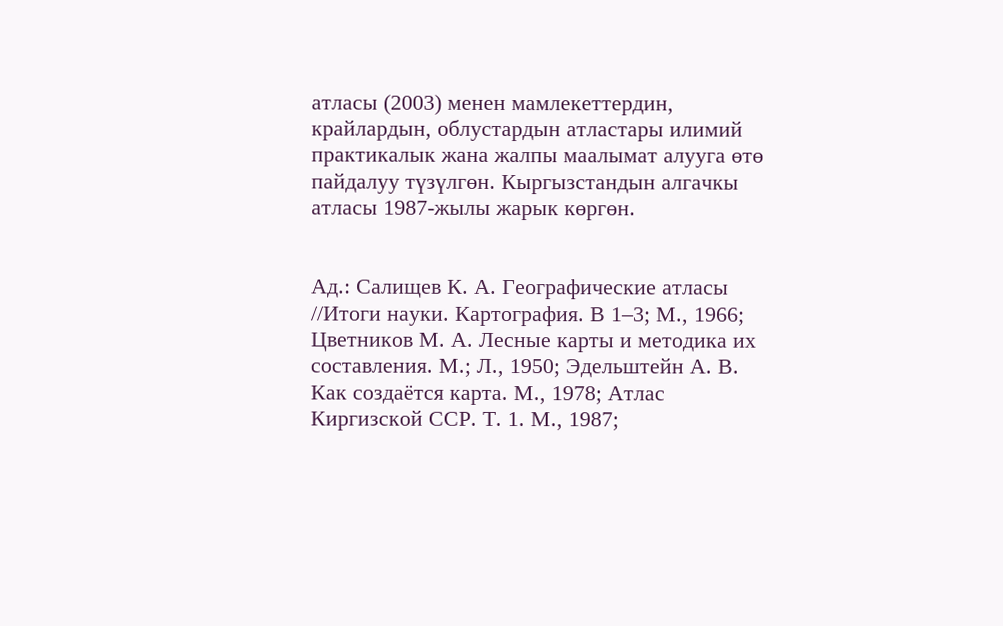атласы (2003) менен мамлекеттердин, крайлардын, облустардын атластары илимий практикалык жана жалпы маалымат алууга өтө пайдалуу түзүлгөн. Кыргызстандын алгачкы атласы 1987-жылы жарык көргөн.


Ад.: Салищев К. А. Географические атласы //Итоги науки. Картография. В 1–3; М., 1966; Цветников М. А. Лесные карты и методика их составления. М.; Л., 1950; Эдельштейн А. В. Как создаётся карта. М., 1978; Атлас Киргизской ССР. Т. 1. М., 1987;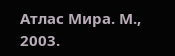Атлас Мира. М., 2003.